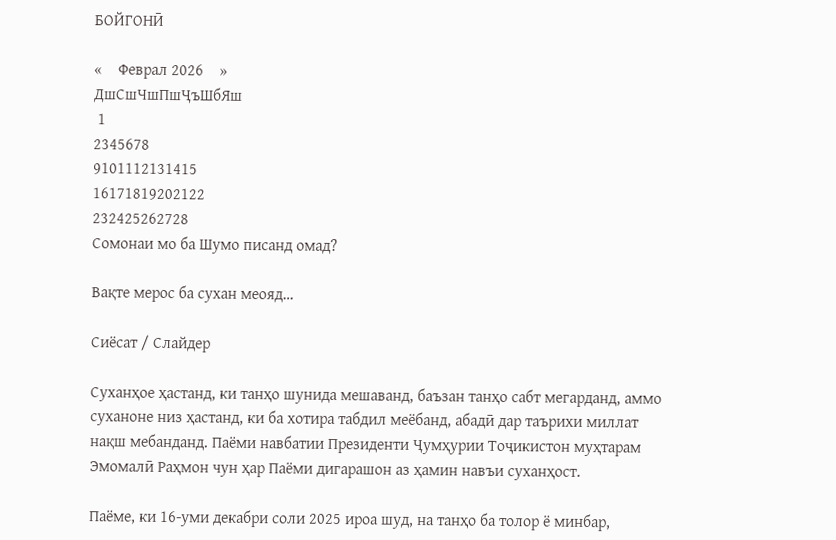БОЙГОНӢ

«    Феврал 2026    »
ДшСшЧшПшҶъШбЯш
 1
2345678
9101112131415
16171819202122
232425262728
Сомонаи мо ба Шумо писанд омад?

Вақте мерос ба сухан меояд…

Сиёсат / Слайдер

Суханҳое ҳастанд, ки танҳо шунида мешаванд, баъзан танҳо сабт мегарданд, аммо суханоне низ ҳастанд, ки ба хотира табдил меёбанд, абадӣ дар таърихи миллат нақш мебанданд. Паёми навбатии Президенти Ҷумҳурии Тоҷикистон муҳтарам Эмомалӣ Раҳмон чун ҳар Паёми дигарашон аз ҳамин навъи суханҳост.

Паёме, ки 16-уми декабри соли 2025 ироа шуд, на танҳо ба толор ё минбар,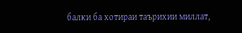балки ба хотираи таърихии миллат,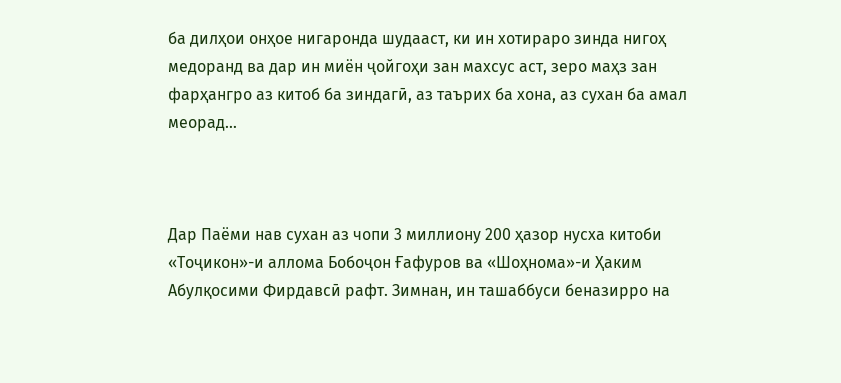ба дилҳои онҳое нигаронда шудааст, ки ин хотираро зинда нигоҳ медоранд ва дар ин миён ҷойгоҳи зан махсус аст, зеро маҳз зан фарҳангро аз китоб ба зиндагӣ, аз таърих ба хона, аз сухан ба амал меорад…



Дар Паёми нав сухан аз чопи 3 миллиону 200 ҳазор нусха китоби «Тоҷикон»-и аллома Бобоҷон Ғафуров ва «Шоҳнома»-и Ҳаким Абулқосими Фирдавсӣ рафт. Зимнан, ин ташаббуси беназирро на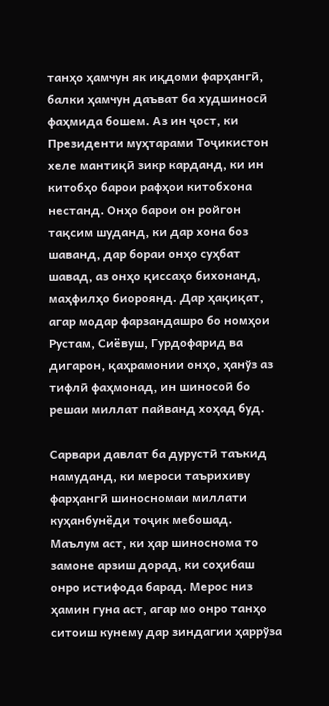танҳо ҳамчун як иқдоми фарҳангӣ, балки ҳамчун даъват ба худшиносӣ фаҳмида бошем. Аз ин ҷост, ки Президенти муҳтарами Тоҷикистон хеле мантиқӣ зикр карданд, ки ин китобҳо барои рафҳои китобхона нестанд. Онҳо барои он ройгон тақсим шуданд, ки дар хона боз шаванд, дар бораи онҳо суҳбат шавад, аз онҳо қиссаҳо бихонанд, маҳфилҳо биороянд. Дар ҳақиқат, агар модар фарзандашро бо номҳои Рустам, Сиёвуш, Гурдофарид ва дигарон, қаҳрамонии онҳо, ҳанўз аз тифлӣ фаҳмонад, ин шиносоӣ бо решаи миллат пайванд хоҳад буд.

Сарвари давлат ба дурустӣ таъкид намуданд, ки мероси таърихиву фарҳангӣ шиносномаи миллати куҳанбунёди тоҷик мебошад. Маълум аст, ки ҳар шиноснома то замоне арзиш дорад, ки соҳибаш онро истифода барад. Мерос низ ҳамин гуна аст, агар мо онро танҳо ситоиш кунему дар зиндагии ҳаррўза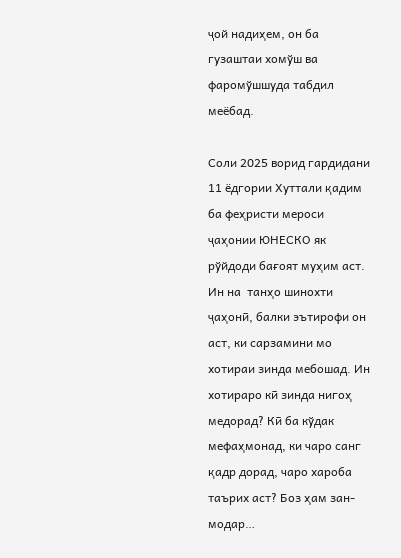ҷой надиҳем, он ба гузаштаи хомўш ва фаромўшшуда табдил меёбад.

Соли 2025 ворид гардидани 11 ёдгории Хуттали қадим ба феҳристи мероси ҷаҳонии ЮНЕСКО як рўйдоди бағоят муҳим аст. Ин на  танҳо шинохти ҷаҳонӣ, балки эътирофи он аст, ки сарзамини мо хотираи зинда мебошад. Ин хотираро кӣ зинда нигоҳ медорад? Кӣ ба кўдак мефаҳмонад, ки чаро санг қадр дорад, чаро хароба таърих аст? Боз ҳам зан-модар…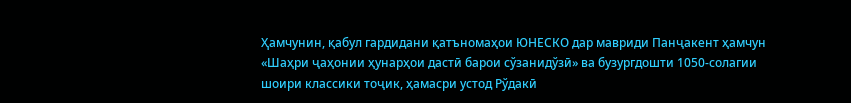Ҳамчунин, қабул гардидани қатъномаҳои ЮНЕСКО дар мавриди Панҷакент ҳамчун «Шаҳри ҷаҳонии ҳунарҳои дастӣ барои сўзанидўзӣ» ва бузургдошти 1050-солагии шоири классики тоҷик, ҳамасри устод Рўдакӣ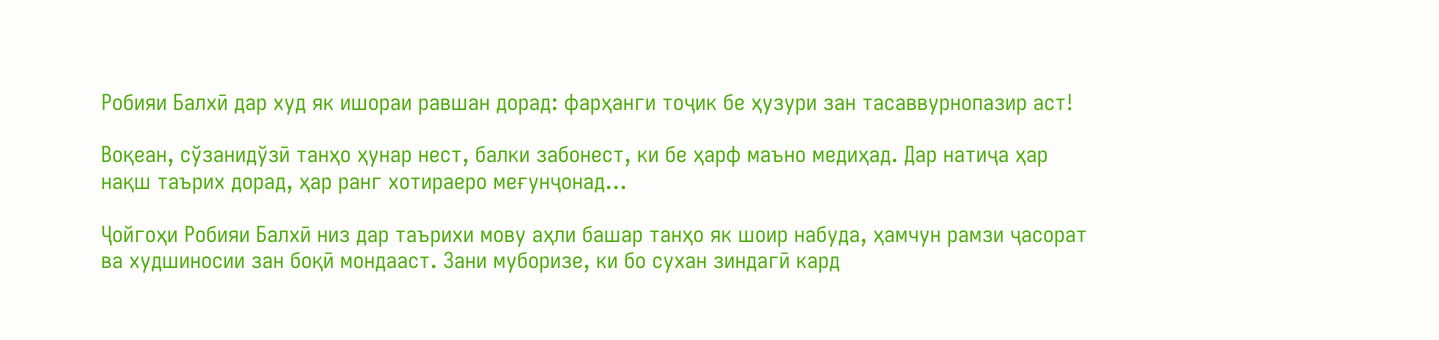Робияи Балхӣ дар худ як ишораи равшан дорад: фарҳанги тоҷик бе ҳузури зан тасаввурнопазир аст!

Воқеан, сўзанидўзӣ танҳо ҳунар нест, балки забонест, ки бе ҳарф маъно медиҳад. Дар натиҷа ҳар нақш таърих дорад, ҳар ранг хотираеро меғунҷонад…

Ҷойгоҳи Робияи Балхӣ низ дар таърихи мову аҳли башар танҳо як шоир набуда, ҳамчун рамзи ҷасорат ва худшиносии зан боқӣ мондааст. Зани муборизе, ки бо сухан зиндагӣ кард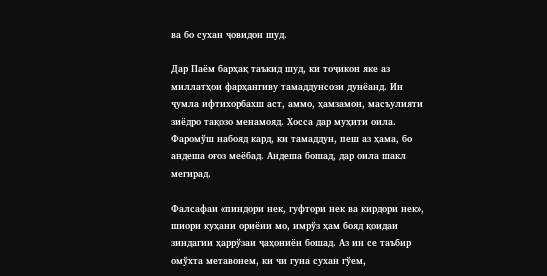ва бо сухан ҷовидон шуд.

Дар Паём барҳақ таъкид шуд, ки тоҷикон яке аз миллатҳои фарҳангиву тамаддунсози дунёанд. Ин ҷумла ифтихорбахш аст, аммо, ҳамзамон, масъулияти зиёдро тақозо менамояд. Хосса дар муҳити оила. Фаромўш набояд кард, ки тамаддун, пеш аз ҳама, бо андеша оғоз меёбад. Андеша бошад, дар оила шакл мегирад.

Фалсафаи «пиндори нек, гуфтори нек ва кирдори нек», шиори куҳани ориёии мо, имрўз ҳам бояд қоидаи зиндагии ҳаррўзаи ҷаҳониён бошад. Аз ин се таъбир омўхта метавонем, ки чи гуна сухан гўем,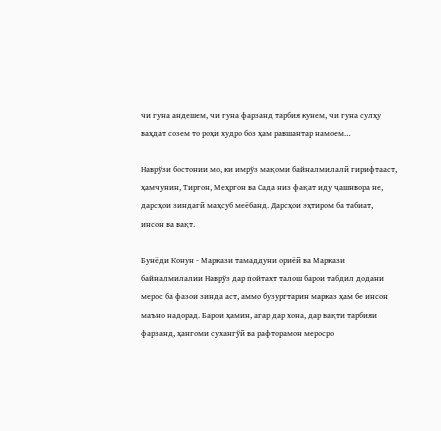чи гуна андешем, чи гуна фарзанд тарбия кунем, чи гуна сулҳу ваҳдат созем то роҳи худро боз ҳам равшантар намоем…

Наврўзи бостонии мо, ки имрўз мақоми байналмилалӣ гирифтааст, ҳамчунин, Тиргон, Меҳргон ва Сада низ фақат иду ҷашнвора не, дарсҳои зиндагӣ маҳсуб меёбанд. Дарсҳои эҳтиром ба табиат, инсон ва вақт.

Бунёди Конун - Маркази тамаддуни ориёӣ ва Маркази байналмилалии Наврўз дар пойтахт талош барои табдил додани мерос ба фазои зинда аст, аммо бузургтарин марказ ҳам бе инсон маъно надорад. Барои ҳамин, агар дар хона, дар вақти тарбияи фарзанд, ҳангоми сухангўӣ ва рафторамон меросро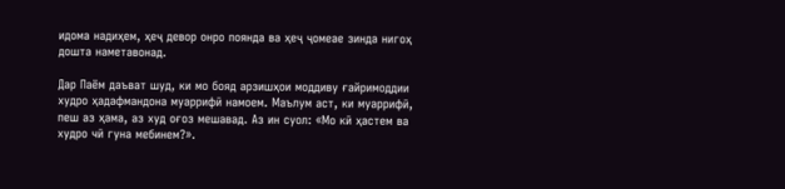идома надиҳем, ҳеҷ девор онро поянда ва ҳеҷ ҷомеае зинда нигоҳ дошта наметавонад.

Дар Паём даъват шуд, ки мо бояд арзишҳои моддиву ғайримоддии худро ҳадафмандона муаррифӣ намоем. Маълум аст, ки муаррифӣ, пеш аз ҳама, аз худ оғоз мешавад. Аз ин суол: «Мо кӣ ҳастем ва худро чӣ гуна мебинем?».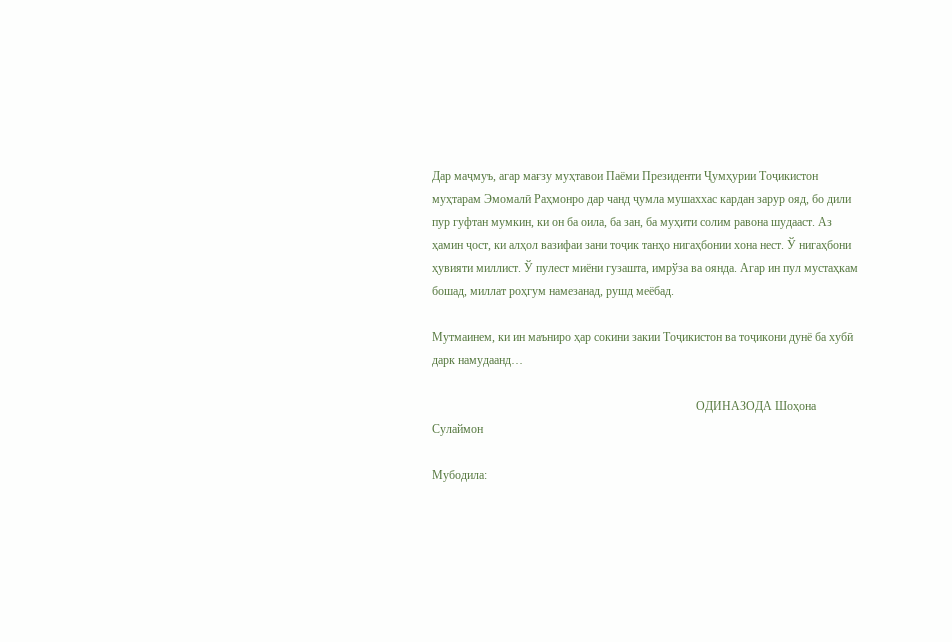Дар маҷмуъ, агар мағзу муҳтавои Паёми Президенти Ҷумҳурии Тоҷикистон муҳтарам Эмомалӣ Раҳмонро дар чанд ҷумла мушаххас кардан зарур ояд, бо дили пур гуфтан мумкин, ки он ба оила, ба зан, ба муҳити солим равона шудааст. Аз ҳамин ҷост, ки алҳол вазифаи зани тоҷик танҳо нигаҳбонии хона нест. Ў нигаҳбони ҳувияти миллист. Ў пулест миёни гузашта, имрўза ва оянда. Агар ин пул мустаҳкам бошад, миллат роҳгум намезанад, рушд меёбад.

Мутмаинем, ки ин маъниро ҳар сокини закии Тоҷикистон ва тоҷикони дунё ба хубӣ дарк намудаанд…

                                                                                        ОДИНАЗОДА Шоҳона Сулаймон

Мубодила: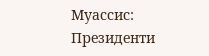Муассис: Президенти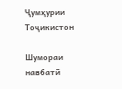Ҷумҳурии Тоҷикистон

Шумораи навбатӣ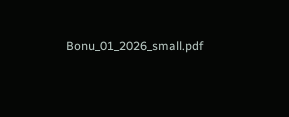Bonu_01_2026_small.pdf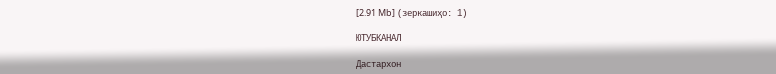[2.91 Mb] (зеркашиҳо: 1)

ЮТУБКАНАЛ

Дастархон